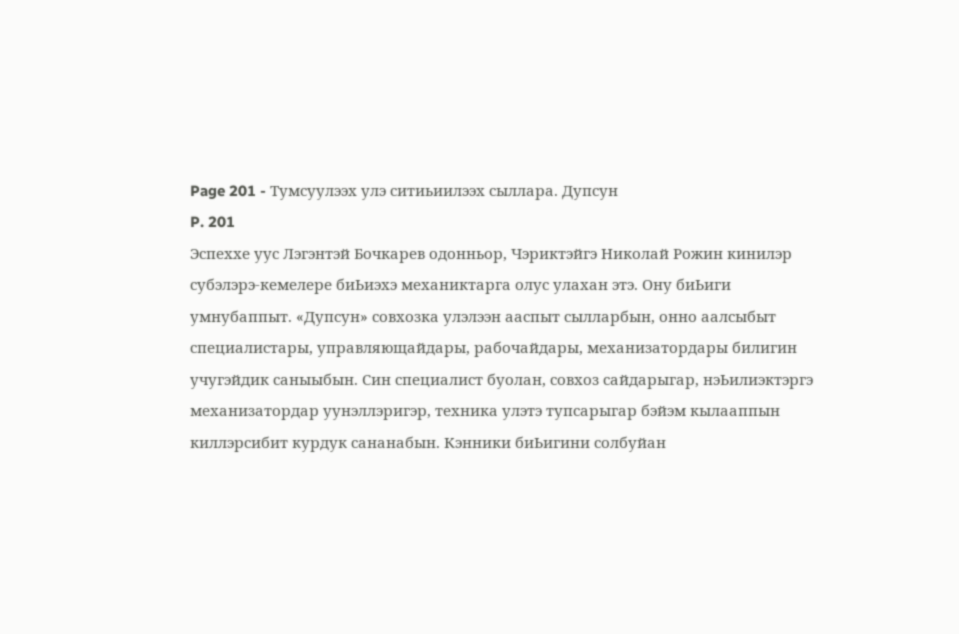Page 201 - Тумсуулээх улэ ситиьиилээх сыллара. Дупсун
P. 201
Эспеххе уус Лэгэнтэй Бочкарев одонньор, Чэриктэйгэ Николай Рожин кинилэр
субэлэрэ-кемелере биЬиэхэ механиктарга олус улахан этэ. Ону биЬиги
умнубаппыт. «Дупсун» совхозка улэлээн ааспыт сылларбын, онно аалсыбыт
специалистары, управляющайдары, рабочайдары, механизатордары билигин
учугэйдик саныыбын. Син специалист буолан, совхоз сайдарыгар, нэЬилиэктэргэ
механизатордар уунэллэригэр, техника улэтэ тупсарыгар бэйэм кылааппын
киллэрсибит курдук сананабын. Кэнники биЬигини солбуйан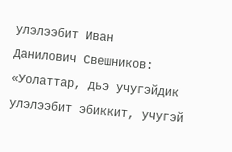улэлээбит Иван
Данилович Свешников: «Уолаттар, дьэ учугэйдик улэлээбит эбиккит, учугэй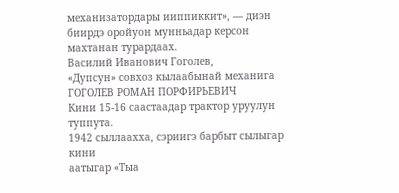механизатордары ииппиккит», — диэн биирдэ оройуон мунньадар керсон
махтанан турардаах.
Василий Иванович Гоголев,
«Дупсун» совхоз кылаабынай механига
ГОГОЛЕВ РОМАН ПОРФИРЬЕВИЧ
Кини 15-16 саастаадар трактор уруулун туппута.
1942 сыллаахха, сэриигэ барбыт сылыгар кини
аатыгар «Тыа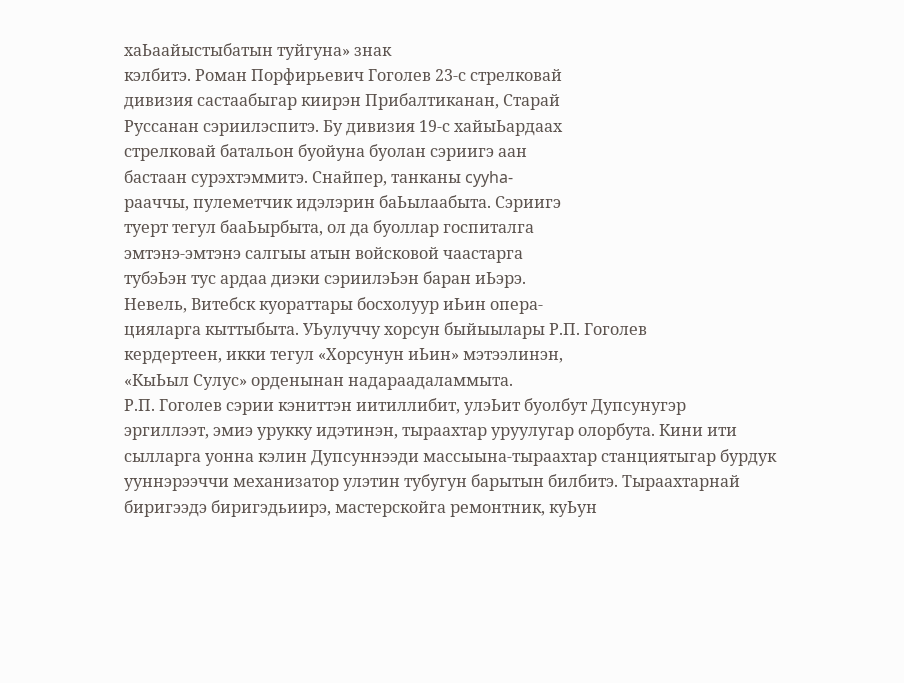хаЬаайыстыбатын туйгуна» знак
кэлбитэ. Роман Порфирьевич Гоголев 23-с стрелковай
дивизия састаабыгар киирэн Прибалтиканан, Старай
Руссанан сэриилэспитэ. Бу дивизия 19-с хайыЬардаах
стрелковай батальон буойуна буолан сэриигэ аан
бастаан сурэхтэммитэ. Снайпер, танканы cyyha-
рааччы, пулеметчик идэлэрин баЬылаабыта. Сэриигэ
туерт тегул бааЬырбыта, ол да буоллар госпиталга
эмтэнэ-эмтэнэ салгыы атын войсковой чаастарга
тубэЬэн тус ардаа диэки сэриилэЬэн баран иЬэрэ.
Невель, Витебск куораттары босхолуур иЬин опера-
цияларга кыттыбыта. УЬулуччу хорсун быйыылары Р.П. Гоголев
кердертеен, икки тегул «Хорсунун иЬин» мэтээлинэн,
«КыЬыл Сулус» орденынан надараадаламмыта.
Р.П. Гоголев сэрии кэниттэн иитиллибит, улэЬит буолбут Дупсунугэр
эргиллээт, эмиэ урукку идэтинэн, тыраахтар уруулугар олорбута. Кини ити
сылларга уонна кэлин Дупсуннээди массыына-тыраахтар станциятыгар бурдук
ууннэрээччи механизатор улэтин тубугун барытын билбитэ. Тыраахтарнай
биригээдэ биригэдьиирэ, мастерскойга ремонтник, куЬун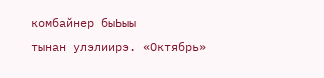комбайнер быЬыы
тынан улэлиирэ. «Октябрь»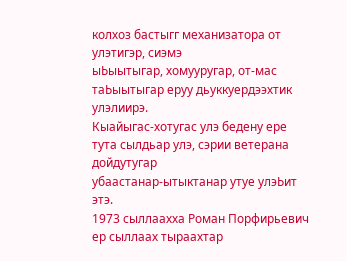колхоз бастыгг механизатора от улэтигэр, сиэмэ
ыЬыытыгар, хомууругар, от-мас таЬыытыгар еруу дьуккуердээхтик улэлиирэ.
Кыайыгас-хотугас улэ бедену ере тута сылдьар улэ, сэрии ветерана дойдутугар
убаастанар-ытыктанар утуе улэЬит этэ.
1973 сыллаахха Роман Порфирьевич ер сыллаах тыраахтар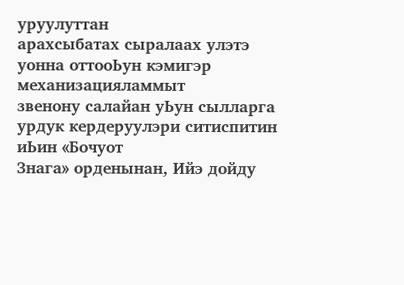уруулуттан
арахсыбатах сыралаах улэтэ уонна оттооЬун кэмигэр механизацияламмыт
звенону салайан уЬун сылларга урдук кердеруулэри ситиспитин иЬин «Бочуот
Знага» орденынан, Ийэ дойду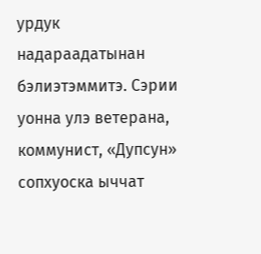урдук надараадатынан бэлиэтэммитэ. Сэрии
уонна улэ ветерана, коммунист, «Дупсун» сопхуоска ыччат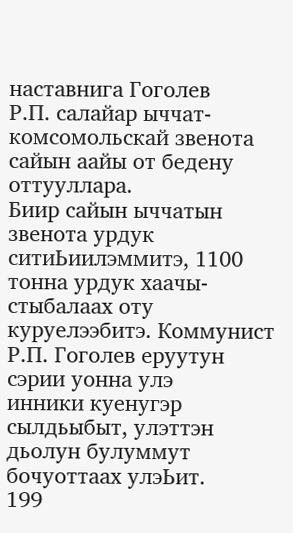наставнига Гоголев
Р.П. салайар ыччат-комсомольскай звенота сайын аайы от бедену оттууллара.
Биир сайын ыччатын звенота урдук ситиЬиилэммитэ, 1100 тонна урдук хаачы-
стыбалаах оту куруелээбитэ. Коммунист Р.П. Гоголев еруутун сэрии уонна улэ
инники куенугэр сылдьыбыт, улэттэн дьолун булуммут бочуоттаах улэЬит.
199